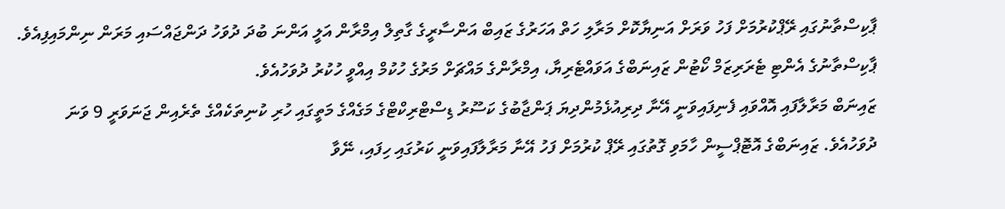ޕާކިސްތާނުގައި ރޭޕްކުރުމަށް ފަހު ވަރަށް އަނިޔާކޮށް މަރާލި ހަތް އަހަރުގެ ޒައިބް އަންސާރީގެ ގާތިލް އިމްރާން އަލީ އަންނަ ބުދަ ދުވަހު ދަންޖައްސައި މަރަން ނިންމައިފިއެވެ.
ޕާކިސްތާނުގެ އެންޓި ޓެރަރިޒަމް ކޯޓުން ޒައިނަބްގެ އަވައްޓެރިޔާ، އިމްރާންގެ މައްޗަށް މަރުގެ ހުކުމް އިއްވީ ހުކުރު ދުވަހުއެވެ.
ޒައިނަބް މަރާލާފައި އޮއްވައި ފެނިފައިވަނީ އޭނާ ދިރިއުޅެމުންދިޔަ ޕަންޖާބުގެ ކަސޫރު ޑިސްޓްރިކްޓްގެ މަގެއްގެ މަތީގައި ހުރި ކުނިތަކެއްގެ ތެރެއިން ޖަނަވަރީ 9 ވަނަ ދުވަހުއެވެ. ޒައިނަބްގެ އޮޓޮޕްސީން ހާމަވި ގޮތުގައި ރޭޕް ކުރުމަށް ފަހު އޭނާ މަރާލާފައިވަނީ ކަރުގައި ހިފައި، ނޭވާ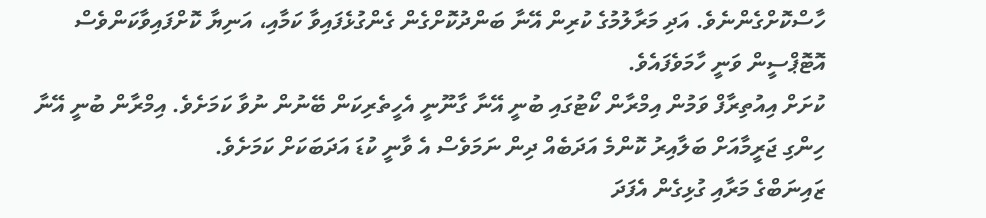ހާސްކޮށްގެންނެވެ. އަދި މަރާލުމުގެ ކުރިން އޭނާ ބަންދުކޮށްގެން ގެންގުޅެފައިވާ ކަމާއި، އަނިޔާ ކޮށްފައިވާކަންވެސް އޮޓޮޕްސީން ވަނީ ހާމަވެފައެވެ.
ކުށަށް އިއުތިރާފް ވަމުން އިމްރާން ކޯޓުގައި ބުނީ އޭނާ ގާނޫނީ އެހީތެރިކަން ބޭނުން ނުވާ ކަމަށެވެ. އިމްރާން ބުނީ އޭނާ ހިންގި ޖަރީމާއަށް ބަލާއިރު ކޮންމެ އަދަބެއް ދިން ނަމަވެސް އެ ވާނީ ކުޑަ އަދަބަކަށް ކަމަށެވެ.
ޒައިނަބްގެ މަރާއި ގުޅިގެން އެފަދަ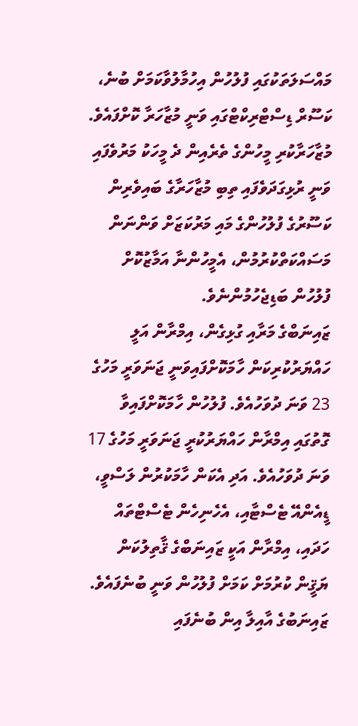މައްސަލަތަކުގައި ފުލުހުން އިހުމާލުވާކަމަށް ބުނެ، ކަސޫރް ޑިސްޓްރިކްޓްގައި ވަނީ މުޒާހަރާ ކޮށްފައެވެ. މުޒާހަރާކުރި މީހުންގެ ތެރެއިން ދެ މީހަކު މަރުވެފައި ވަނީ ރުޅިގަދަވެފައި ތިބި މުޒާހަރާގެ ބައިވެރިން ކަސޫރުގެ ފުލުހުންގެ މައި މަރުކަޒަށް ވަންނަން މަސައްކަތްކުރުމުން، އެމީހުންނާ އަމާޒުކޮށް ފުލުހުން ބަޑިޖެހުމުންނެވެ.
ޒައިނަބްގެ މަރާއި ގުޅިގެން، އިމްރާން އަލީ ހައްޔަރުކުރިކަން ހާމަކޮށްފައިވަނީ ޖަނަވަރީ މަހުގެ 23 ވަނަ ދުވަހުއެވެ. ފުލުހުން ހާމަކޮށްފައިވާ ގޮތުގައި އިމްރާން ހައްޔަރުކުރީ ޖަނަވަރީ މަހުގެ 17 ވަނަ ދުވަހުއެވެ. އަދި އެކަން ހާމަކުރުން ލަސްވީ، ޑީއެންއޭ ޓެސްޓާއި، އެހެނިހެން ޓެސްޓްތައް ހަދައި، އިމްރާން އަކީ ޒައިނަބްގެ ޤާތިލުކަން ޔަޤީން ކުރުމަށް ކަމަށް ފުލުހުން ވަނީ ބުނެފައެވެ.
ޒައިނަބުގެ އާއިލާ އިން ބުނެފައި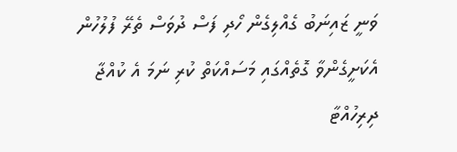ވަނީ ޒައިނަބު ގެއްލިގެން ހޯދި ފަސް ދުވަސް ތެރޭ ފުލުހުން އެކަށީގެންވާ ގޮތެއްގައި މަސައްކަތް ކުރި ނަމަ އެ ކުއްޖާ ދިރިހުއްޓާ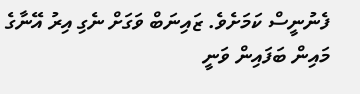ފެނުނީސް ކަމަށެވެ. ޒައިނަބް ވަގަށް ނެގި އިރު އޭނާގެ މައިން ބަފައިން ވަނީ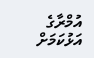އުމްރާގެ އަޅުކަމަށް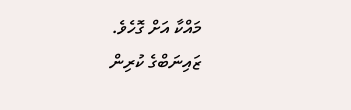މައްކާ އަށް ގޮހެވެ.
ޒައިނަބްގެ ކުރިން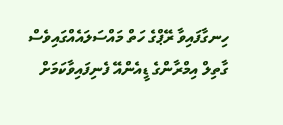ހިނގާފައިވާ ރޭޕްގެ ހަތް މައްސަލައެއްގައިވެސް ގާތިލް އިމްރާންގެ ޑީއެންއޭ ފެނިފައިވާކަމަށް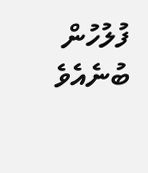ފުލުހުން ބުނެއެވެ